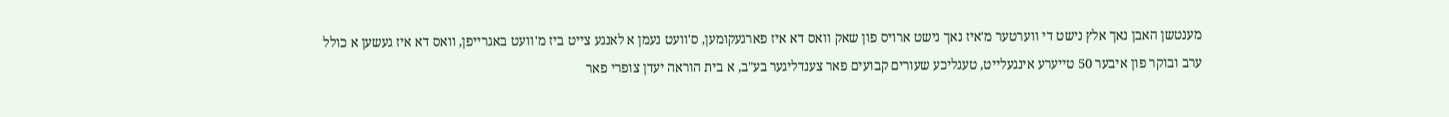מענטשן האבן נאך אלץ נישט די ווערטער מ'איז נאך נישט ארויס פון שאק וואס דא איז פארגעקומען, ס'וועט נעמן א לאנגע צייט ביז מ'וועט באגרייפן, וואס דא איז געשען א כולל ערב ובוקר פון איבער 50 טייערע אינגעלייט, טעגליכע שעורים קבועים פאר צענדליגער בע"ב, א בית הוראה יעדן צופרי פאר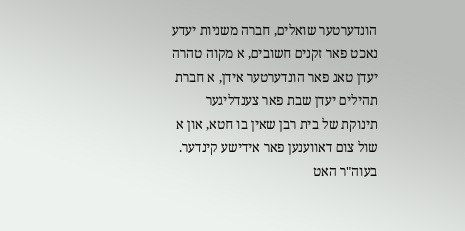הונדערטער שואלים, חברה משניות יעדע נאכט פאר זקנים חשובים, א מקוה טהרה יעדן טאג פאר הונדערטער אידן, א חברת תהילים יעדן שבת פאר צענדליגער תינוקת של בית רבן שאין בו חטא, און א שול צום דאווענען פאר אידישע קינדער.
בעוה"ר האט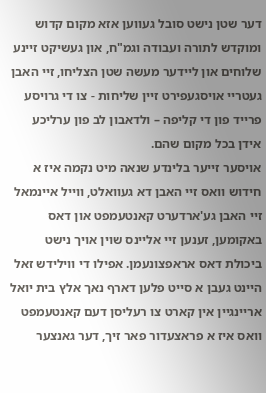דער שטן נישט סובל געווען אזא מקום קדוש ומוקדש לתורה ועבודה וגמ"ח, און געשיקט זיינע שלוחים און ליידער מעשה שטן הצליחו, זיי האבן געטריי אויסגעפירט זיין שליחות - צו די גרויסע פרייד פון די קליפה – ולדאבון לב פון ערליכע אידן בכל מקום שהם.
אויסער זייער בלינדע שנאה מיט נקמה איז א חידוש וואס זיי האבן דא געוואלט, ווייל איינמאל זיי האבן גע'ארדערט קאנטעמפט און דאס באקומען, זענען זיי אליינס שוין אויך נישט ביכולת דאס אראפצונעמן. אפילו די ווילידש זאל היינט געבן א סייט פלען דארף נאך אלץ בית יואל אריינגיין אין קארט צו רעליסן דעם קאנטעמפט וואס איז א פראצעדור פאר זיך, דער גאנצער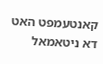קאנטעמפט האט דא ניטאמאל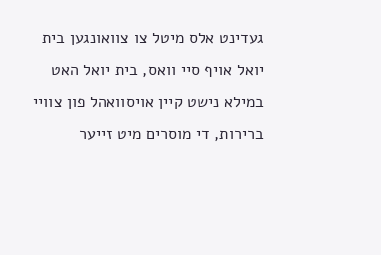געדינט אלס מיטל צו צוואונגען בית יואל אויף סיי וואס, בית יואל האט במילא נישט קיין אויסוואהל פון צוויי ברירות, די מוסרים מיט זייער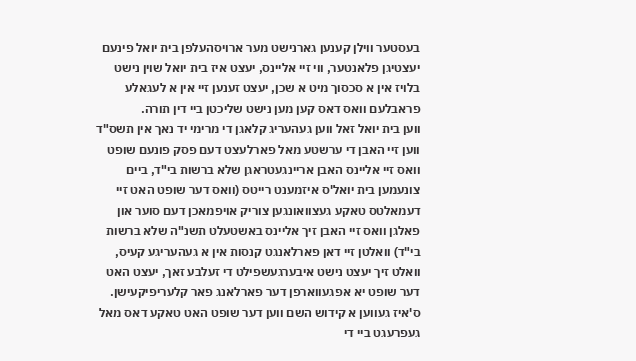בעסטער ווילן קענען גארנישט מער ארויסהעלפן בית יואל פינעם יעצטיגן פלאנטער, ווי זיי אליינס, יעצט איז בית יואל שוין נישט בלויז אין א סכסוך מיט א שכן, יעצט זענען זיי אין א לעגאלע פראבלעם וואס דאס קען מען נישט שליכטן ביי דין תורה.
ווען בית יואל זאל ווען געהעריג קלאגן די מרימי יד נאך אין תשס"ד ווען זיי האבן די ערשטע מאל פארלעצט דעם פסק פונעם שופט וואס זיי אליינס האבן אריינגעטראגן שלא ברשות בי"ד, ביים צונעמען בית יואל'ס איזמענט רייטס (וואס דער שופט האט זיי דעמאלטס טאקע געצוואונגען צוריק אויפמאכן דעם סוער און פאלגן וואס זיי האבן זיך אליינס באשטעלט תשנ"ה שלא ברשות בי"ד) וואלטן זיי דאן פארלאנגט קנסות אין א געהעריגע קעיס, וואלט זיך יעצט נישט איבערגעשפילט די זעלבע זאך, יעצט האט דער שופט יא אפגעווארפן דער פארלאנג פאר קלעריפיקעישן.
ס'איז געווען א קידוש השם ווען דער שופט האט טאקע דאס מאל געפרעגט ביי די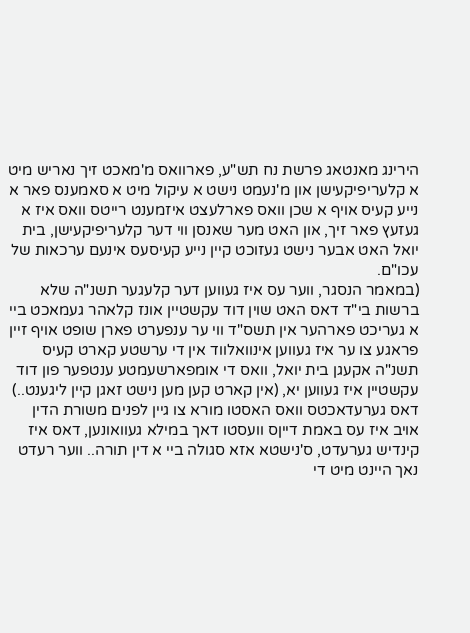הירינג מאנטאג פרשת נח תש"ע, פארוואס מ'מאכט זיך נאריש מיט א קלעריפיקעישן און מ'נעמט נישט א עיקול מיט א סאמענס פאר א נייע קעיס אויף א שכן וואס פארלעצט איזמענט רייטס וואס איז א געזעץ פאר זיך, און האט מער שאנסן ווי דער קלעריפיקעישן, בית יואל האט אבער נישט געזוכט קיין נייע קעיסעס אינעם ערכאות של עכו"ם.
(במאמר הנסגר, ווער עס איז געווען דער קלעגער תשנ"ה שלא ברשות בי"ד דאס האט שוין דוד עקשטיין אונז קלאהר געמאכט ביי א געריכט פארהער אין תשס"ד ווי ער ענפערט פארן שופט אויף זיין פראגע צו ער איז געווען אינוואלווד אין די ערשטע קארט קעיס תשנ"ה אקעגן בית יואל, וואס די אומפארשעמטע ענטפער פון דוד עקשטיין איז געווען יא, (אין קארט קען מען נישט זאגן קיין ליגענט..)
דאס גערעדאכטס וואס האסטו מורא צו גיין לפנים משורת הדין אויב איז עס באמת דייןס וועסטו דאך במילא געוואונען, דאס איז קינדיש גערעדט, ס'נישטא אזא סגולה ביי א דין תורה.. ווער רעדט נאך היינט מיט די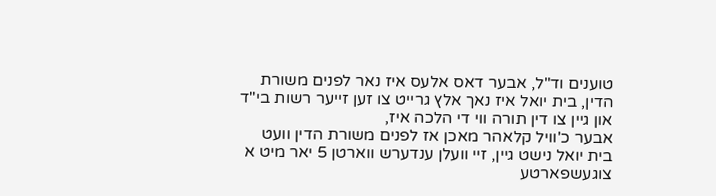טוענים וד"ל, אבער דאס אלעס איז נאר לפנים משורת הדין, בית יואל איז נאך אלץ גרייט צו זען זייער רשות בי"ד און גיין צו דין תורה ווי די הלכה איז,
אבער כ'וויל קלאהר מאכן אז לפנים משורת הדין וועט בית יואל נישט גיין, זיי וועלן ענדערש ווארטן 5 יאר מיט א צוגעשפארטע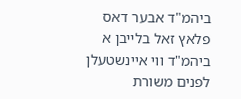ביהמ"ד אבער דאס פלאץ זאל בלייבן א ביהמ"ד ווי איינשטעלן לפנים משורת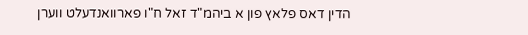הדין דאס פלאץ פון א ביהמ"ד זאל ח"ו פארוואנדעלט ווערן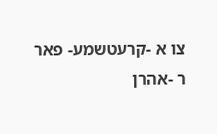צו א -קרעטשמע- פאר ר -אהרן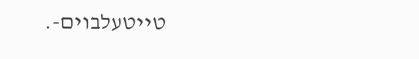טייטעלבוים-.